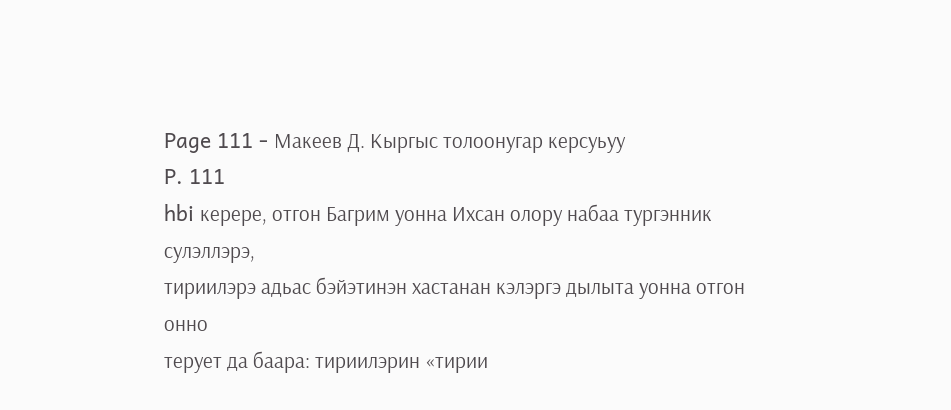Page 111 - Макеев Д. Кыргыс толоонугар керсуьуу
P. 111
hbi керере, отгон Багрим уонна Ихсан олору набаа тургэнник сулэллэрэ,
тириилэрэ адьас бэйэтинэн хастанан кэлэргэ дылыта уонна отгон онно
терует да баара: тириилэрин «тирии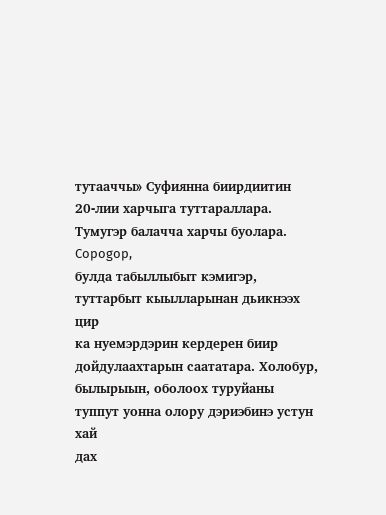тутааччы» Суфиянна биирдиитин
20-лии харчыга туттараллара. Тумугэр балачча харчы буолара. Copogop,
булда табыллыбыт кэмигэр, туттарбыт кыылларынан дьикнээх цир
ка нуемэрдэрин кердерен биир дойдулаахтарын саататара. Холобур,
былырыын, оболоох туруйаны туппут уонна олору дэриэбинэ устун хай
дах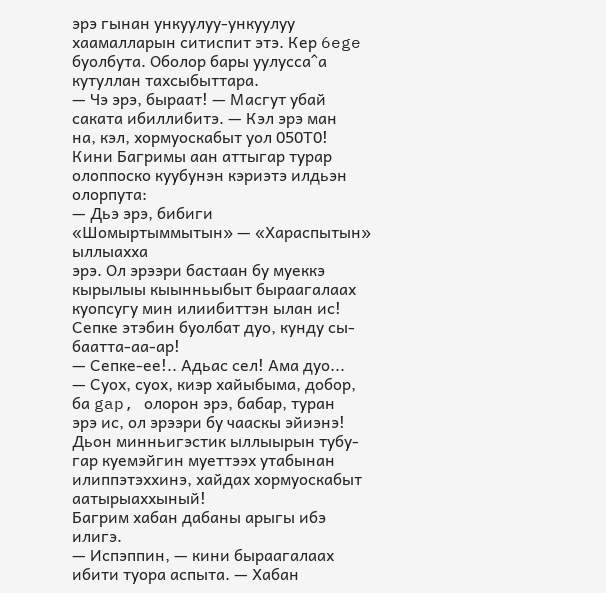эрэ гынан ункуулуу-ункуулуу хаамалларын ситиспит этэ. Кер 6ege
буолбута. Оболор бары уулусса^а кутуллан тахсыбыттара.
— Чэ эрэ, быраат! — Масгут убай саката ибиллибитэ. — Кэл эрэ ман
на, кэл, хормуоскабыт уол 050Т0!
Кини Багримы аан аттыгар турар олоппоско куубунэн кэриэтэ илдьэн
олорпута:
— Дьэ эрэ, бибиги «Шомыртыммытын» — «Хараспытын» ыллыахха
эрэ. Ол эрээри бастаан бу муеккэ кырылыы кыынньыбыт быраагалаах
куопсугу мин илиибиттэн ылан ис! Сепке этэбин буолбат дуо, кунду сы-
баатта-аа-ар!
— Сепке-ее!.. Адьас сел! Ама дуо...
— Суох, суох, киэр хайыбыма, добор, ба gap, олорон эрэ, бабар, туран
эрэ ис, ол эрээри бу чааскы эйиэнэ! Дьон минньигэстик ыллыырын тубу-
гар куемэйгин муеттээх утабынан илиппэтэххинэ, хайдах хормуоскабыт
аатырыаххыный!
Багрим хабан дабаны арыгы ибэ илигэ.
— Испэппин, — кини быраагалаах ибити туора аспыта. — Хабан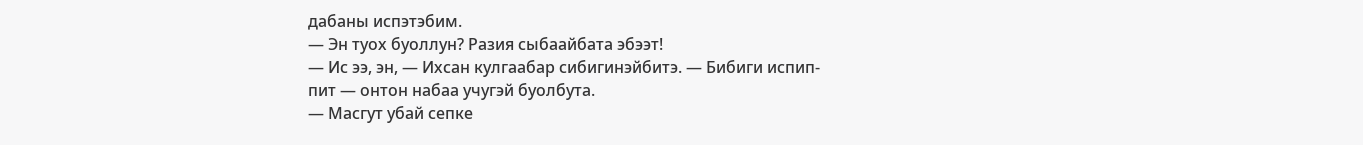дабаны испэтэбим.
— Эн туох буоллун? Разия сыбаайбата эбээт!
— Ис ээ, эн, — Ихсан кулгаабар сибигинэйбитэ. — Бибиги испип-
пит — онтон набаа учугэй буолбута.
— Масгут убай сепке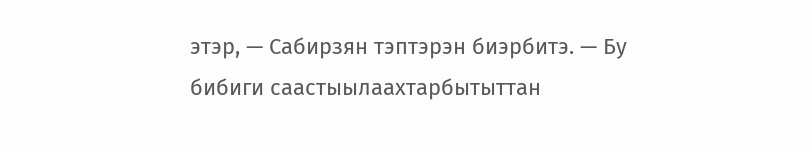этэр, — Сабирзян тэптэрэн биэрбитэ. — Бу
бибиги саастыылаахтарбытыттан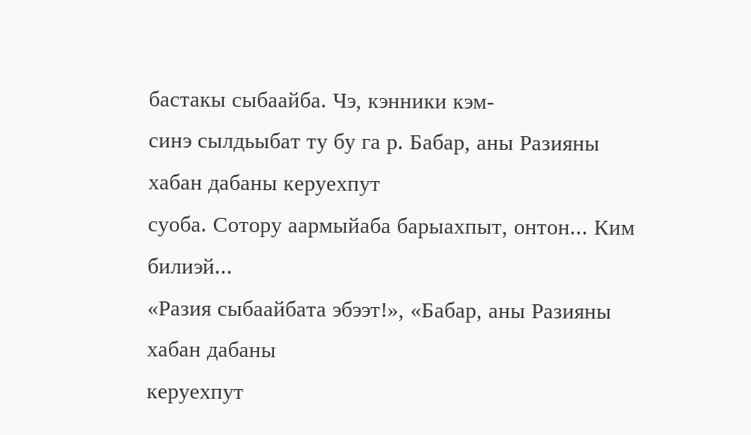бастакы сыбаайба. Чэ, кэнники кэм-
синэ сылдьыбат ту бу га р. Бабар, аны Разияны хабан дабаны керуехпут
суоба. Сотору аармыйаба барыахпыт, онтон... Ким билиэй...
«Разия сыбаайбата эбээт!», «Бабар, аны Разияны хабан дабаны
керуехпут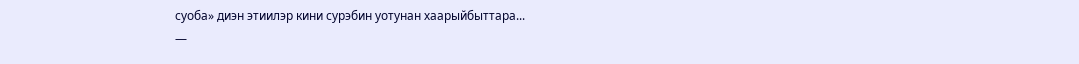суоба» диэн этиилэр кини сурэбин уотунан хаарыйбыттара...
—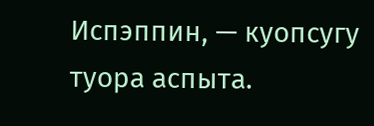Испэппин, — куопсугу туора аспыта.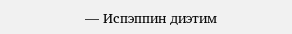— Испэппин диэтим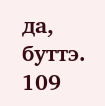да, буттэ.
109